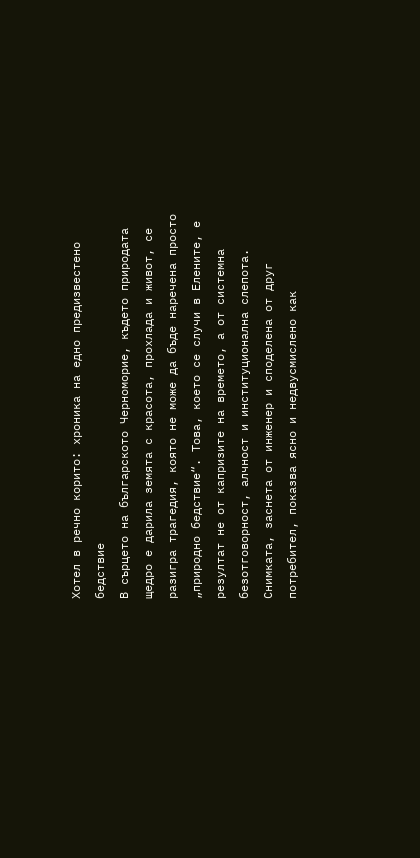Хотел в речно корито: хроника на едно предизвестено бедствие
В сърцето на българското Черноморие, където природата щедро е дарила земята с красота, прохлада и живот, се разигра трагедия, която не може да бъде наречена просто „природно бедствие“. Това, което се случи в Елените, е резултат не от капризите на времето, а от системна безотговорност, алчност и институционална слепота. Снимката, заснета от инженер и споделена от друг потребител, показва ясно и недвусмислено как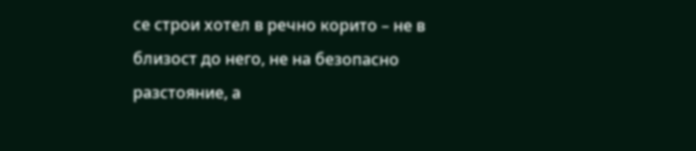се строи хотел в речно корито – не в близост до него, не на безопасно разстояние, а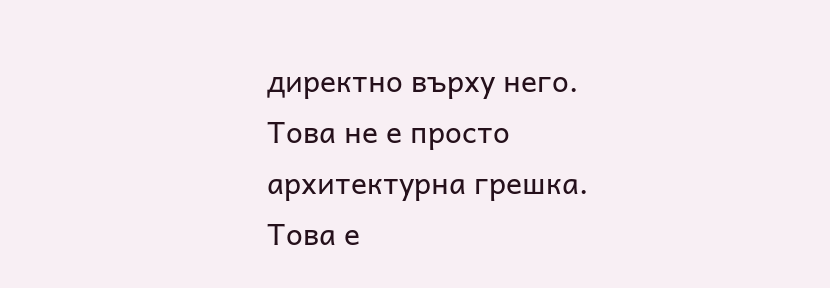директно върху него. Това не е просто архитектурна грешка. Това е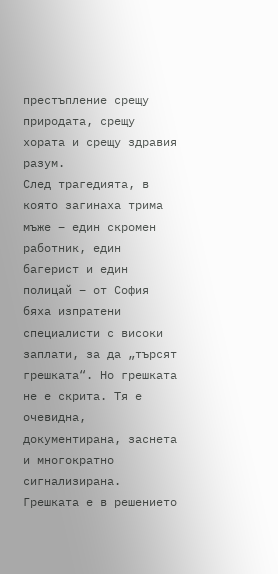престъпление срещу природата, срещу хората и срещу здравия разум.
След трагедията, в която загинаха трима мъже – един скромен работник, един багерист и един полицай – от София бяха изпратени специалисти с високи заплати, за да „търсят грешката“. Но грешката не е скрита. Тя е очевидна, документирана, заснета и многократно сигнализирана. Грешката е в решението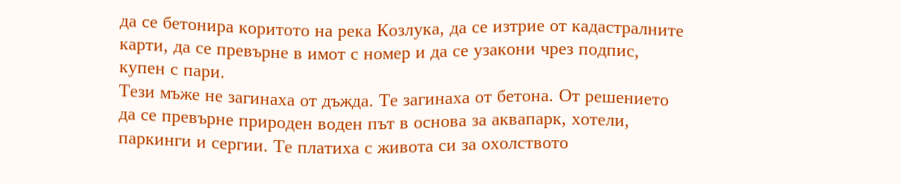да се бетонира коритото на река Козлука, да се изтрие от кадастралните карти, да се превърне в имот с номер и да се узакони чрез подпис, купен с пари.
Тези мъже не загинаха от дъжда. Те загинаха от бетона. От решението да се превърне природен воден път в основа за аквапарк, хотели, паркинги и сергии. Те платиха с живота си за охолството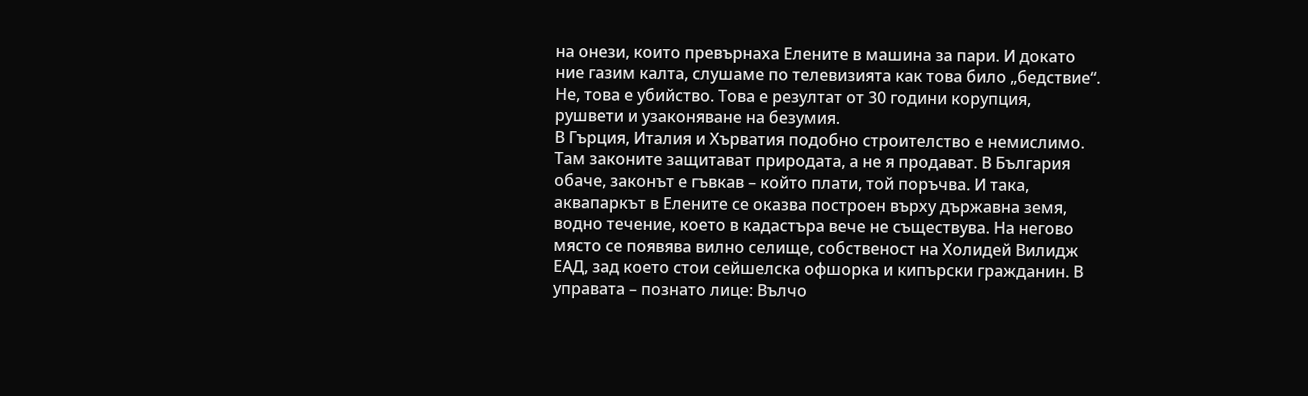на онези, които превърнаха Елените в машина за пари. И докато ние газим калта, слушаме по телевизията как това било „бедствие“. Не, това е убийство. Това е резултат от 30 години корупция, рушвети и узаконяване на безумия.
В Гърция, Италия и Хърватия подобно строителство е немислимо. Там законите защитават природата, а не я продават. В България обаче, законът е гъвкав – който плати, той поръчва. И така, аквапаркът в Елените се оказва построен върху държавна земя, водно течение, което в кадастъра вече не съществува. На негово място се появява вилно селище, собственост на Холидей Вилидж ЕАД, зад което стои сейшелска офшорка и кипърски гражданин. В управата – познато лице: Вълчо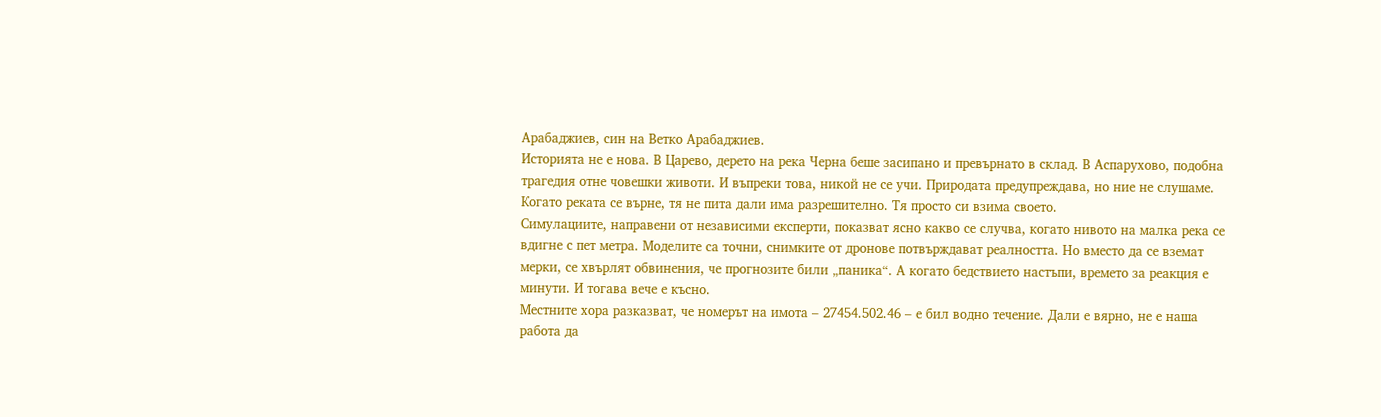Арабаджиев, син на Ветко Арабаджиев.
Историята не е нова. В Царево, дерето на река Черна беше засипано и превърнато в склад. В Аспарухово, подобна трагедия отне човешки животи. И въпреки това, никой не се учи. Природата предупреждава, но ние не слушаме. Когато реката се върне, тя не пита дали има разрешително. Тя просто си взима своето.
Симулациите, направени от независими експерти, показват ясно какво се случва, когато нивото на малка река се вдигне с пет метра. Моделите са точни, снимките от дронове потвърждават реалността. Но вместо да се вземат мерки, се хвърлят обвинения, че прогнозите били „паника“. А когато бедствието настъпи, времето за реакция е минути. И тогава вече е късно.
Местните хора разказват, че номерът на имота – 27454.502.46 – е бил водно течение. Дали е вярно, не е наша работа да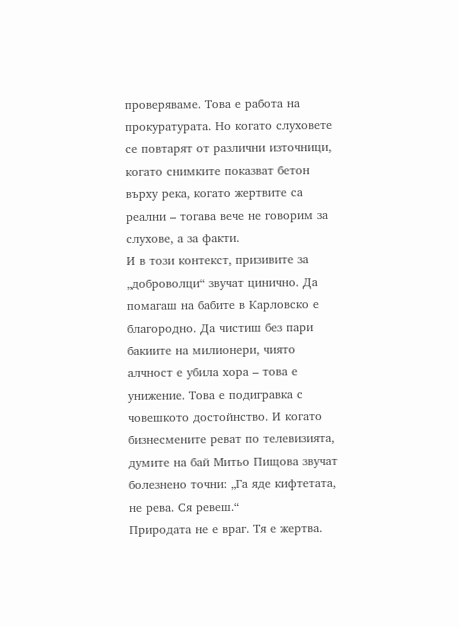проверяваме. Това е работа на прокуратурата. Но когато слуховете се повтарят от различни източници, когато снимките показват бетон върху река, когато жертвите са реални – тогава вече не говорим за слухове, а за факти.
И в този контекст, призивите за „доброволци“ звучат цинично. Да помагаш на бабите в Карловско е благородно. Да чистиш без пари бакиите на милионери, чиято алчност е убила хора – това е унижение. Това е подигравка с човешкото достойнство. И когато бизнесмените реват по телевизията, думите на бай Митьо Пищова звучат болезнено точни: „Га яде кифтетата, не рева. Ся ревеш.“
Природата не е враг. Тя е жертва.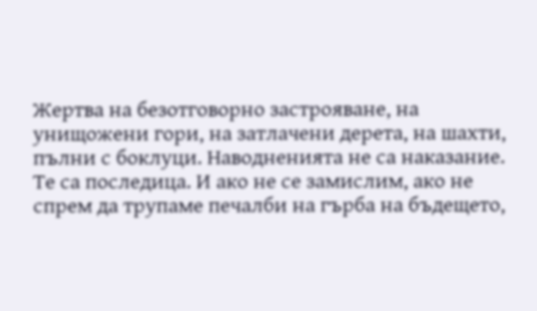Жертва на безотговорно застрояване, на унищожени гори, на затлачени дерета, на шахти, пълни с боклуци. Наводненията не са наказание. Те са последица. И ако не се замислим, ако не спрем да трупаме печалби на гърба на бъдещето,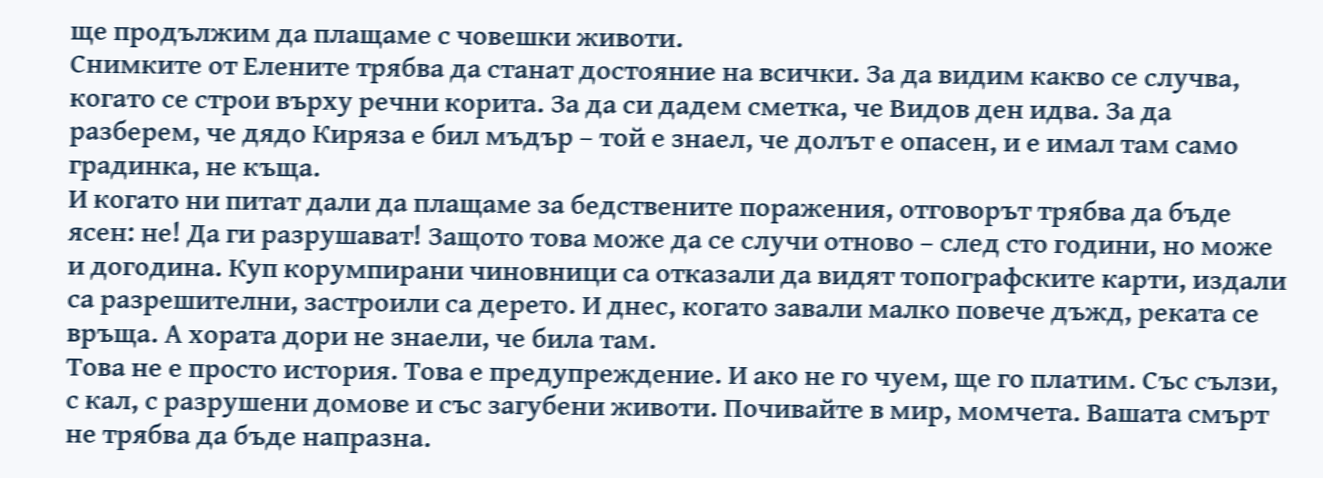ще продължим да плащаме с човешки животи.
Снимките от Елените трябва да станат достояние на всички. За да видим какво се случва, когато се строи върху речни корита. За да си дадем сметка, че Видов ден идва. За да разберем, че дядо Киряза е бил мъдър – той е знаел, че долът е опасен, и е имал там само градинка, не къща.
И когато ни питат дали да плащаме за бедствените поражения, отговорът трябва да бъде ясен: не! Да ги разрушават! Защото това може да се случи отново – след сто години, но може и догодина. Куп корумпирани чиновници са отказали да видят топографските карти, издали са разрешителни, застроили са дерето. И днес, когато завали малко повече дъжд, реката се връща. А хората дори не знаели, че била там.
Това не е просто история. Това е предупреждение. И ако не го чуем, ще го платим. Със сълзи, с кал, с разрушени домове и със загубени животи. Почивайте в мир, момчета. Вашата смърт не трябва да бъде напразна.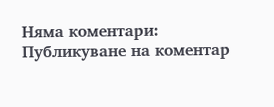Няма коментари:
Публикуване на коментар